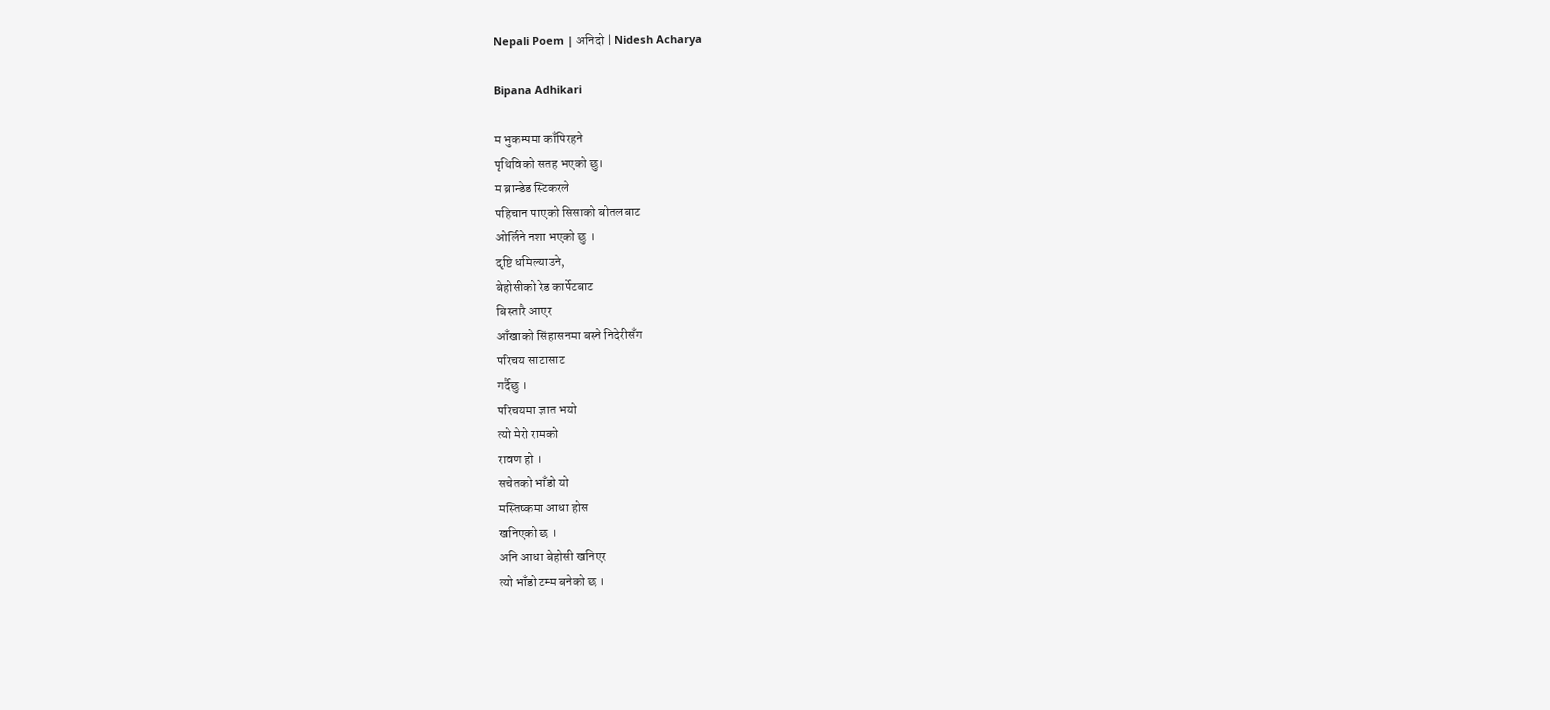Nepali Poem | अनिदो | Nidesh Acharya

Bipana Adhikari

म भुकम्पमा काँपिरहने
पृथिविको सतह भएको छु।
म ब्रान्डेड स्टिकरले
पहिचान पाएको सिसाको बोतलबाट
ओर्लिने नशा भएको छु ।
दृष्टि धमिल्याउने,
बेहोसीको रेड कार्पेटबाट
बिस्तारै आएर
आँखाको सिंहासनमा बस्ने निदेरीसँग
परिचय साटासाट
गर्दैछु ।
परिचयमा ज्ञात भयो
त्यो मेरो रामको
रावण हो ।
सचेतको भाँडो यो
मस्तिष्कमा आधा होस
खनिएको छ ।
अनि आधा बेहोसी खनिएर
त्यो भाँडो टम्म बनेको छ ।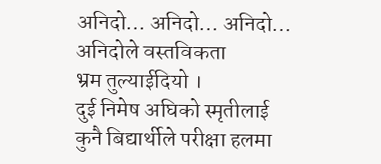अनिदो… अनिदो… अनिदो…
अनिदोले वस्तविकता
भ्रम तुल्याईदियो ।
दुई निमेष अघिको स्मृतीलाई
कुनै बिद्यार्थीले परीक्षा हलमा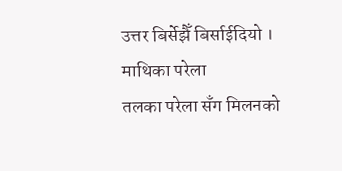उत्तर बिर्सेझैँ बिर्साईदियो ।
माथिका परेला
तलका परेला सँग मिलनको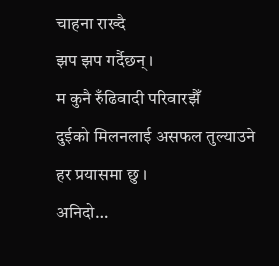चाहना राख्दै
झप झप गर्दैछन् ।
म कुनै रुँढिवादी परिवारझैँ
दुईको मिलनलाई असफल तुल्याउने
हर प्रयासमा छु ।
अनिदो…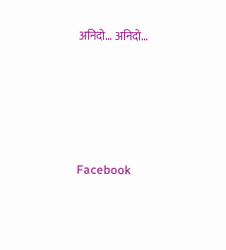अनिदो… अनिदो…





Facebook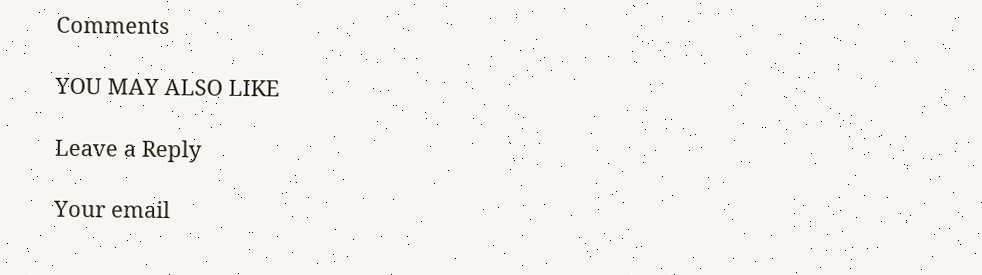Comments

YOU MAY ALSO LIKE

Leave a Reply

Your email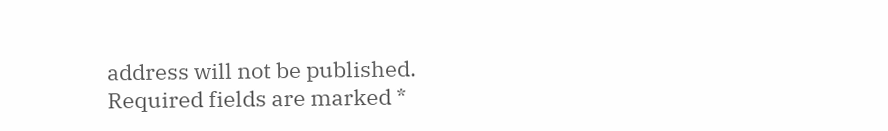address will not be published. Required fields are marked *